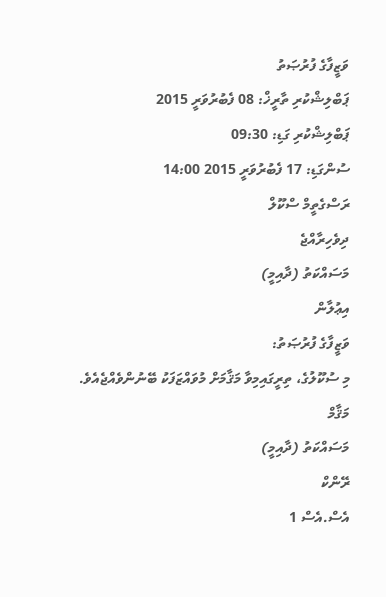ވަޒީފާގެ ފުރުޞަތު
ޕަބްލިޝްކުރި ތާރީޚް: 08 ފެބުރުވަރީ 2015
ޕަބްލިޝްކުރި ގަޑި: 09:30
ސުންގަޑި: 17 ފެބުރުވަރީ 2015 14:00
ރަސްގެތީމް ސްކޫލް
ދިވެހިރާއްޖެ
މަސައްކަތު (ދާއިމީ)
އިޢުލާން
ވަޒީފާގެ ފުރުޞަތު:
މި ސުކޫލުގެ، ތިރީގައިމިވާ މަޤާމަށް މުވައްޒަފަކު ބޭނުންވެއްޖެއެވެ.
މަޤާމް
މަސައްކަތު (ދާއިމީ)
ރޭންކް
އެސް.އެސް 1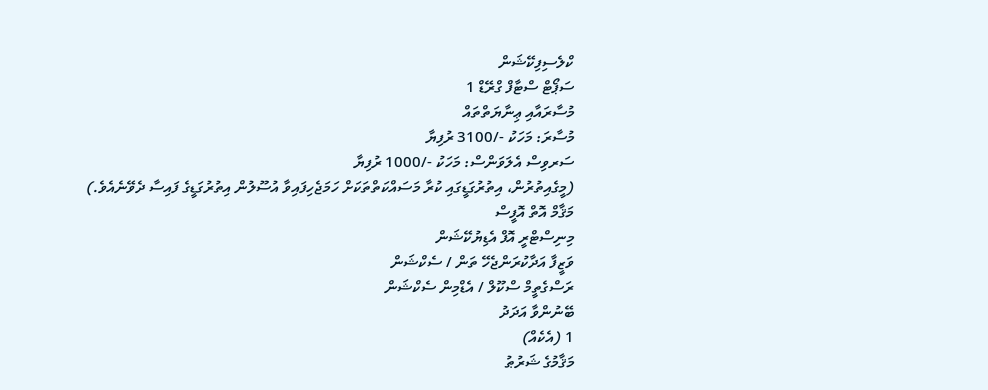ކްލެސިފިކޭޝަން
ސަޕޯޓް ސްޓާފް ގްރޭޑް 1
މުސާރައާއި ޢިނާޔަތްތައް
މުސާރަ: މަހަކު -/3100 ރުފިޔާ
ސަރވިސް އެލަވަންސް: މަހަކު -/1000 ރުފިޔާ
(މީގެއިތުރުން، އިތުރުގަޑީގައި ކުރާ މަސައްކަތްތަކަށް ހަމަޖެހިފައިވާ އުސޫލުން އިތުރުގަޑީގެ ފައިސާ ދެވޭނެއެވެ.)
މަޤާމް އޮތް އޮފީސް
މިނިސްޓްރީ އޮފް އެޑިޔުކޭޝަން
ވަޒީފާ އަދާކުރަންޖެހޭ ތަން / ސެކްޝަން
ރަސްގެތީމް ސްކޫލް / އެޑްމިން ސެކްޝަން
ބޭނުންވާ އަދަދު
1 (އެކެއް)
މަޤާމުގެ ޝަރުޠު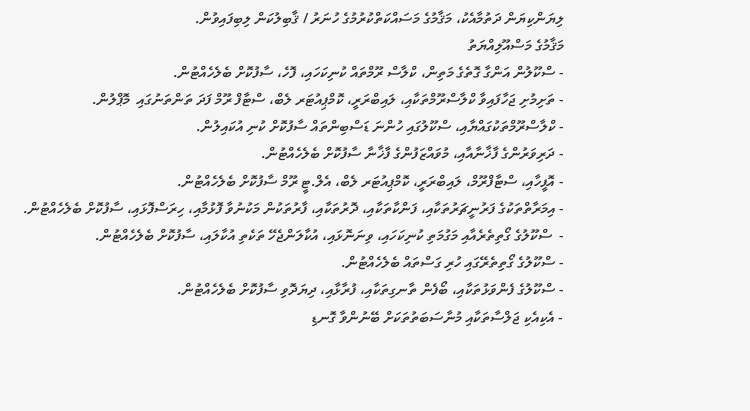ލިޔަންކިޔަން ދަތުމާއެކު، މަޤާމުގެ މަސައްކަތްކުރުމުގެ ހުނަރު / ޤާބިލުކަން ލިބިފައިވުން.
މަޤާމުގެ މަސްއޫލިއްޔަތު
- ސްކޫލުން އަންގާ ގޮތެގެ މަތިން، ކްލާސް ރޫމްތައް ކުނިކަހައި، ފޮހެ، ސާފުކޮށް ބެލެހެއްޓުން.
- ތަށިމުށި ޖަހާފައިވާ ކްލާސްރޫމްތަކާއި، ލައިބްރަރީ، ކޮމްޕިއުޓަރ ލެބް، ސްޓާފް ރޫމް ފަދަ ތަންތަނުގައި  މޮޕްލުން.
- ކްލާސްރޫމްތަކުގައްޔާއި، ސްކޫލުގައި ހުންނަ ޑަސްބިންތައް ސާފުކޮށް ކުނި އުކައިލުން.
- ދަރިވަރުންގެ ފާޚާނާއާއި، މުވައްޒަފުންގެ ފާޚާނާ ސާފުކޮށް ބެލެހެއްޓުން.
- އޮފީހާއި، ސްޓާފްރޫމް، ލައިބްރަރީ، ކޮމްޕިއުޓަރ ލެބް، އެލް.ޓީ ރޫމް ސާފުކޮށް ބެލެހެއްޓުން.
- އިމަރާތްތަކުގެ ފަރުނީޗަރުތަކާއި، ފަންކާތަކާއި، ދޮރުތަކާއި، ފާރުތަކުން މަކުނުވާ ފޮޅުމާއި، ހިރަސްފޮޅައި، ސާފުކޮށް ބެލެހެއްޓުން.
-  ސްކޫލުގެ ގޯތިތެރެއާއި މަގުމަތި ކުނިކަހައި، ވިނަނޮޅައި، އުކާލަންޖެހޭ ތަކެތި އުކާލައި، ސާފުކޮށް ބެލެހެއްޓުން.
- ސްކޫލުގެ ގޯތިތެރޭގައި ހުރި ގަސްތައް ބެލެހެއްޓުން.
- ސްކޫލުގެ ފެންވަޅުތަކާއި، ބޯފެން ތާނގިތަކާއި، ފުރާޅާއި، ދިޔަދޮވި ސާފުކޮށް ބެލެހެއްޓުން.
- އެކިއެކި ޖަލްސާތަކާއި މުނާސަބަތުތަކަށް ބޭނުންވާ ގޮނޑި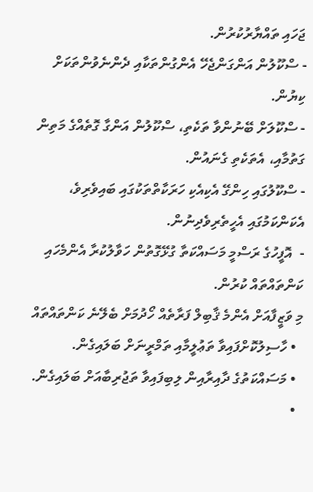ޖަހައި ތައްޔާރުކުރުން.
- ސްކޫލުން އަންގަންޖެހޭ އެންގުންތަކާއި ދެންނެވުންތަކަށް ކިޔުން.
- ސްކޫލަށް ބޭނުންވާ ތަކެތި، ސްކޫލުން އަންގާ ގޮތެއްގެ މަތިން ގަތުމާއި، އެތަކެތި ގެނައުން.
- ސްކޫލުގައި ހިންގޭ އެކިއެކި ހަރަކާތްތަކުގައި ބައިވެރިވެ، އެކަންކަމުގައި އެހީތެރިވެދިނުން.
-  އޮފީހުގެ ރަސްމީ މަސައްކަތާ ގުޅޭގޮތުން ހަވާލުކުރާ އެންމެހައި ކަންތައްތައް ކުރުން.
މި ވަޒީފާއަށް އެންމެ ޤާބިލް ފަރާތެއް ހޯދުމަށް ބެލޭނެ ކަންތައްތައް
  • ހާސިލުކޮށްފައިވާ ތަޢުލީމާއި ތަމްރީނަށް ބަލައިގެން.
  • މަސައްކަތުގެ ދާއިރާއިން ލިބިފައިވާ ތަޖުރިބާއަށް ބަލައިގެން.
  •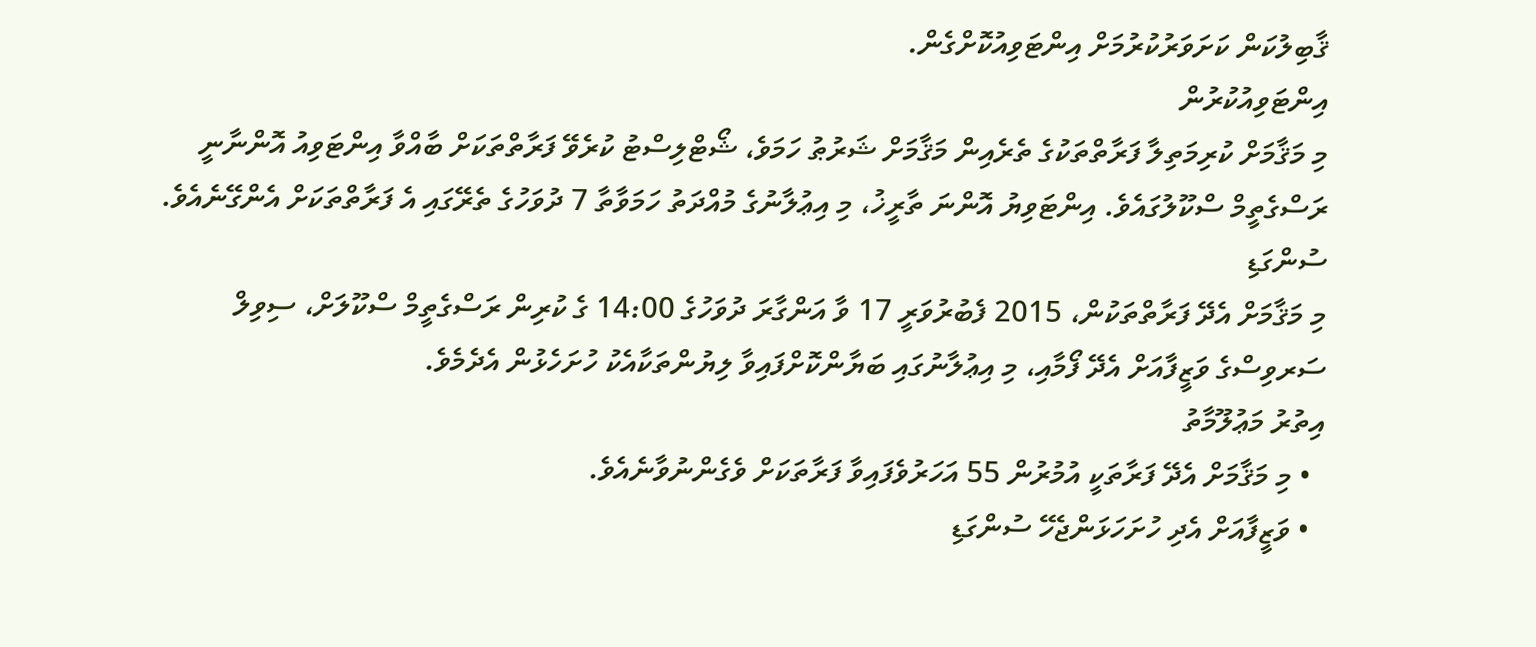ޤާބިލުކަން ކަށަވަރުކުރުމަށް އިންޓަވިއުކޮށްގެން.
އިންޓަވިއުކުރުން
މި މަޤާމަށް ކުރިމަތިލާ ފަރާތްތަކުގެ ތެރެއިން މަޤާމަށް ޝަރުޠު ހަމަވެ، ޝޯޓްލިސްޓު ކުރެވޭ ފަރާތްތަކަށް ބާއްވާ އިންޓަވިއު އޮންނާނީ ރަސްގެތީމް ސްކޫލުގައެވެ. އިންޓަވިޔު އޮންނަ ތާރީޚު، މި އިޢުލާނުގެ މުއްދަތު ހަމަވާތާ 7 ދުވަހުގެ ތެރޭގައި އެ ފަރާތްތަކަށް އެންގޭނެއެވެ.
ސުންގަޑި
މި މަޤާމަށް އެދޭ ފަރާތްތަކުން، 2015 ފެބުރުވަރީ 17 ވާ އަންގާރަ ދުވަހުގެ 14:00 ގެ ކުރިން ރަސްގެތީމް ސްކޫލަށް، ސިވިލް ސަރވިސްގެ ވަޒީފާއަށް އެދޭ ފޯމާއި، މި އިޢުލާނުގައި ބަޔާންކޮށްފައިވާ ލިޔުންތަކާއެކު ހުށަހެޅުން އެދެމެވެ.
އިތުރު މަޢުލޫމާތު
  • މި މަޤާމަށް އެދޭ ފަރާތަކީ އުމުރުން 55 އަހަރުވެފައިވާ ފަރާތަކަށް ވެގެންނުވާނެއެވެ.
  • ވަޒީފާއަށް އެދި ހުށަހަޅަންޖެހޭ ސުންގަޑި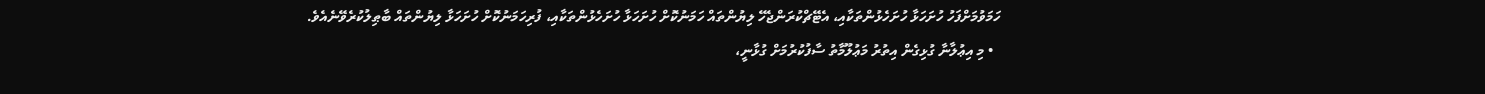ހަމަވުމަށްފަހު ހުށަހަޅާ ހުށަހެޅުންތަކާއި، އެޓޭޗްކުރަންޖެހޭ ލިޔުންތައް ހަމަނުކޮށް ހުށަހަޅާ ހުށަހެޅުންތަކާއި، ފުރިހަމަނުކޮށް ހުށަހަޅާ ލިޔުންތައް ބާޠިލުކުރެވޭނެއެވެ.
  • މި އިޢުލާނާ ގުޅިގެން އިތުރު މަޢުލޫމާތު ސާފުކުރުމަށް ގުޅާނީ،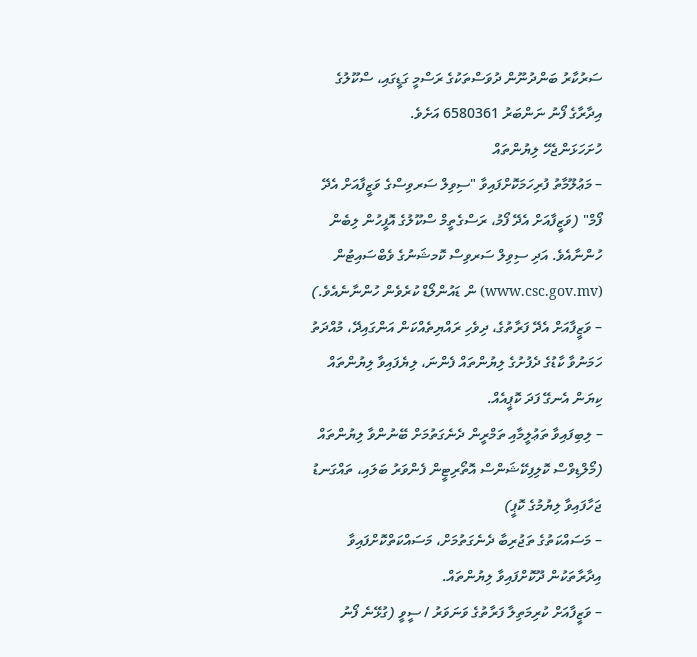ސަރުކާރު ބަންދުނޫން ދުވަސްތަކުގެ ރަސްމީ ގަޑީގައި، ސްކޫލުގެ އިދާރާގެ ފޯނު ނަންބަރު 6580361 އަށެވެ.
ހުށަހަޅަންޖެހޭ ލިޔުންތައް
– މަޢުލޫމާތު ފުރިހަމަކޮށްފައިވާ "ސިވިލް ސަރވިސްގެ ވަޒީފާއަށް އެދޭ ފޯމް" (ވަޒީފާއަށް އެދޭ ފޯމު، ރަސްގެތީމް ސްކޫލުގެ އޮފީހުން ލިބެން ހުންނާއެވެ. އަދި ސިވިލް ސަރވިސް ކޮމޝަނުގެ ވެބްސައިޓުން (www.csc.gov.mv) ން ޑައުންލޯޑް ކުރެވެން ހުންނާނެއެވެ.)
– ވަޒީފާއަށް އެދޭ ފަރާތުގެ، ދިވެހި ރައްޔިތެއްކަން އަންގައިދޭ، މުއްދަތު ހަމަނުވާ ކާޑުގެ ދެފުށުގެ ލިޔުންތައް ފެންނަ، ލިޔެފައިވާ ލިޔުންތައް ކިޔަން އެނގޭ ފަދަ ކޮޕީއެއް.
– ލިބިފައިވާ ތަޢުލީމާއި ތަމްރީން ދެނެގަތުމަށް ބޭނުންވާ ލިޔުންތައް (މޯލްޑިވްސް ކޮލިފިކޭޝަންސް އޮތޯރިޓީން ފެންވަރު ބަލައި، ތައްގަނޑު ޖަހާފައިވާ ލިޔުމުގެ ކޮޕީ)
– މަސައްކަތުގެ ތަޖުރިބާ ދެނެގަތުމަށް، މަސައްކަތްކޮށްފައިވާ އިދާރާތަކުން ދޫކޮށްފައިވާ ލިޔުންތައް.
– ވަޒީފާއަށް ކުރިމަތިލާ ފަރާތުގެ ވަނަވަރު / ސީވީ (ގުޅޭނެ ފޯނު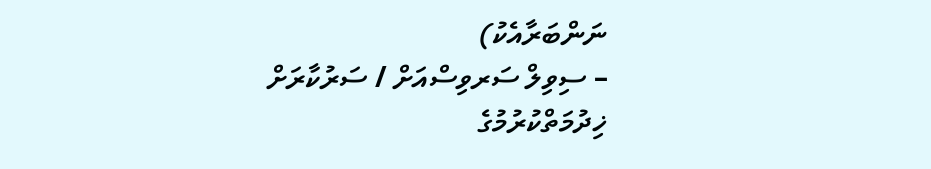ނަންބަރާއެކު)
– ސިވިލް ސަރވިސްއަށް / ސަރުކާރަށް ޚިދުމަތްކުރުމުގެ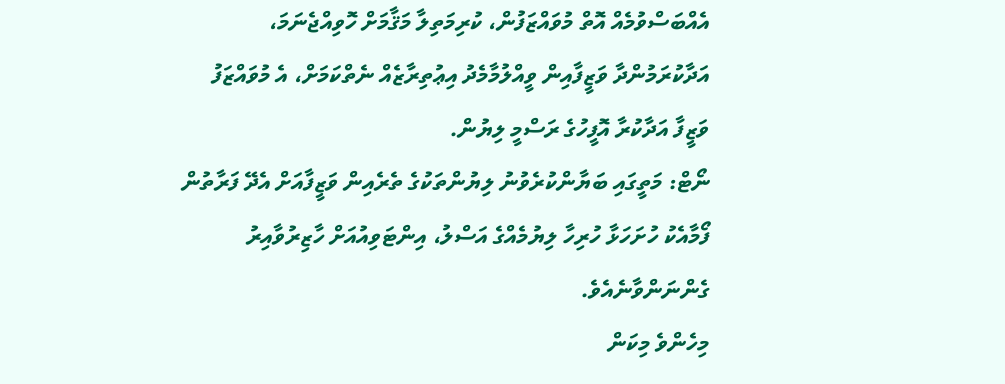އެއްބަސްވުމެއް އޮތް މުވައްޒަފުން، ކުރިމަތިލާ މަޤާމަށް ހޮވިއްޖެނަމަ، އަދާކުރަމުންދާ ވަޒީފާއިން ވީއްލުމާމެދު އިޢުތިރާޒެއް ނެތްކަމަށް، އެ މުވައްޒަފު ވަޒީފާ އަދާކުރާ އޮފީހުގެ ރަސްމީ ލިޔުން.
ނޯޓް: މަތީގައި ބަޔާންކުރެވުނު ލިޔުންތަކުގެ ތެރެއިން ވަޒީފާއަށް އެދޭ ފަރާތުން ފޯމާއެކު ހުށަހަޅާ ހުރިހާ ލިޔުމެއްގެ އަސްލު، އިންޓަވިއުއަށް ހާޒިރުވާއިރު ގެންނަންވާނެއެވެ.
މިހެންވެ މިކަން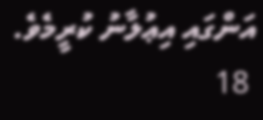އަންގައި އިޢުލާނު ކުރީމެވެ.
 18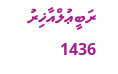ރަބީޢުލްއާޚިރު 1436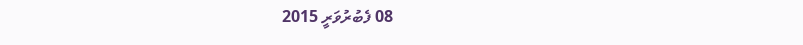08 ފެބުރުވަރީ 2015